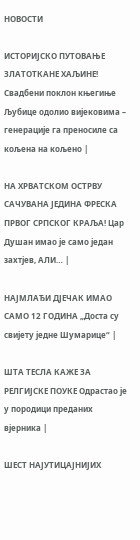НОВОСТИ

ИСТОРИЈСКО ПУТОВАЊЕ ЗЛАТОТКАНЕ ХАЉИНЕ! Свадбени поклон књегиње Љубице одолио вијековима – генерације га преносиле са кољена на кољено |

НА ХРВАТСКОМ ОСТРВУ САЧУВАНА ЈЕДИНА ФРЕСКА ПРВОГ СРПСКОГ КРАЉА! Цар Душан имао је само један захтјев, АЛИ… |

НАЈМЛАЂИ ДЈЕЧАК ИМАО САМО 12 ГОДИНА „Доста су свијету једне Шумарице“ |

ШТА ТЕСЛА КАЖЕ ЗА РЕЛГИЈСКЕ ПОУКЕ Одрастао је у породици преданих вјерника |

ШЕСТ НАЈУТИЦАЈНИЈИХ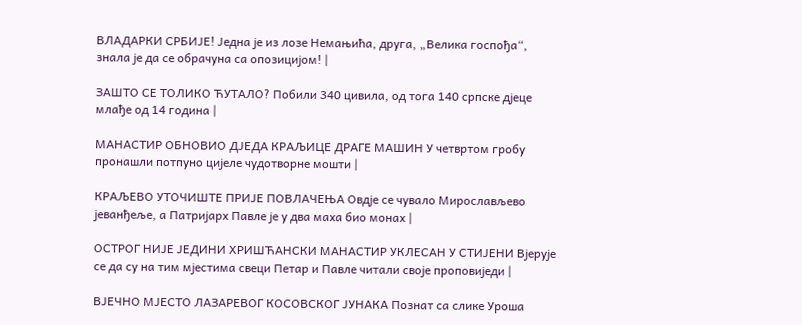ВЛАДАРКИ СРБИЈЕ! Једна је из лозе Немањића, друга, „Велика госпођа“, знала је да се обрачуна са опозицијом! |

ЗАШТО СЕ ТОЛИКО ЋУТАЛО? Побили 340 цивила, од тога 140 српске дјеце млађе од 14 година |

МАНАСТИР ОБНОВИО ДЈЕДА КРАЉИЦЕ ДРАГЕ МАШИН У четвртом гробу пронашли потпуно цијеле чудотворне мошти |

КРАЉЕВО УТОЧИШТЕ ПРИЈЕ ПОВЛАЧЕЊА Овдје се чувало Мирослављево јеванђеље, а Патријарх Павле је у два маха био монах |

ОСТРОГ НИЈЕ ЈЕДИНИ ХРИШЋАНСКИ МАНАСТИР УКЛЕСАН У СТИЈЕНИ Вјерује се да су на тим мјестима свеци Петар и Павле читали своје проповиједи |

ВЈЕЧНО МЈЕСТО ЛАЗАРЕВОГ КОСОВСКОГ ЈУНАКА Познат са слике Уроша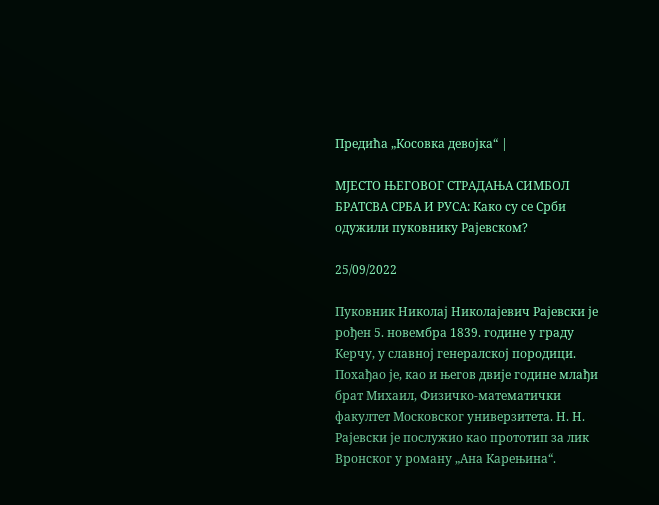Предића „Косовка девојка“ |

МЈЕСТО ЊЕГОВОГ СТРАДАЊА СИМБОЛ БРАТСВА СРБА И РУСА: Како су се Срби одужили пуковнику Рајевском?

25/09/2022

Пуковник Николај Николајевич Рајевски је рођен 5. новембра 1839. године у граду Керчу, у славној генералској породици. Похађао је, као и његов двије године млађи брат Михаил, Физичко-математички факултет Московског универзитета. Н. Н. Рајевски је послужио као прототип за лик Вронског у роману „Ана Карењина“.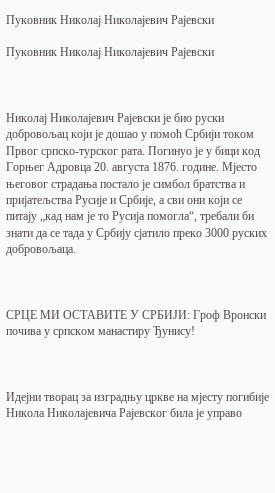Пуковник Николај Николајевич Рајевски

Пуковник Николај Николајевич Рајевски



Николај Николајевич Рајевски је био руски добровољац који је дошао у помоћ Србији током Првог српско-турског рата. Погинуо је у бици код Горњег Адровца 20. августа 1876. године. Мјесто његовог страдања постало је симбол братства и пријатељства Русије и Србије, а сви они који се питају „кад нам је то Русија помогла“, требали би знати да се тада у Србију сјатило преко 3000 руских добровољаца.



СРЦЕ МИ ОСТАВИТЕ У СРБИЈИ: Гроф Вронски почива у српском манастиру Ђунису!



Идејни творац за изградњу цркве на мјесту погибије Никола Николајевича Рајевског била је управо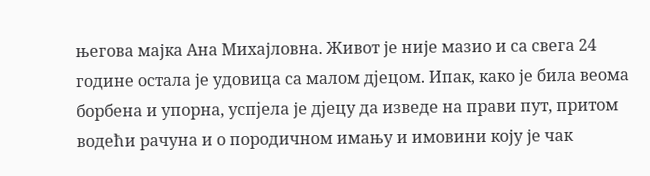његова мајка Ана Михајловна. Живот је није мазио и са свега 24 године остала је удовица са малом дjецом. Ипак, како је била веома борбена и упорна, успjела је дjецу да изведе на прави пут, притом водећи рачуна и о породичном имању и имовини коју је чак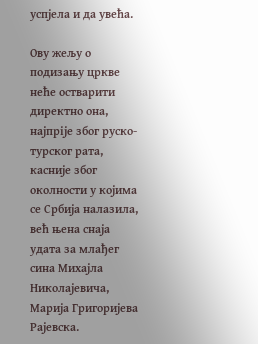успjела и да увећа.

Ову жељу о подизању цркве неће остварити директно она, најпрijе због руско-турског рата, касније због околности у којима се Србија налазила, већ њена снаја удата за млађег сина Михајла Николајевича, Марија Григоријева Рајевска.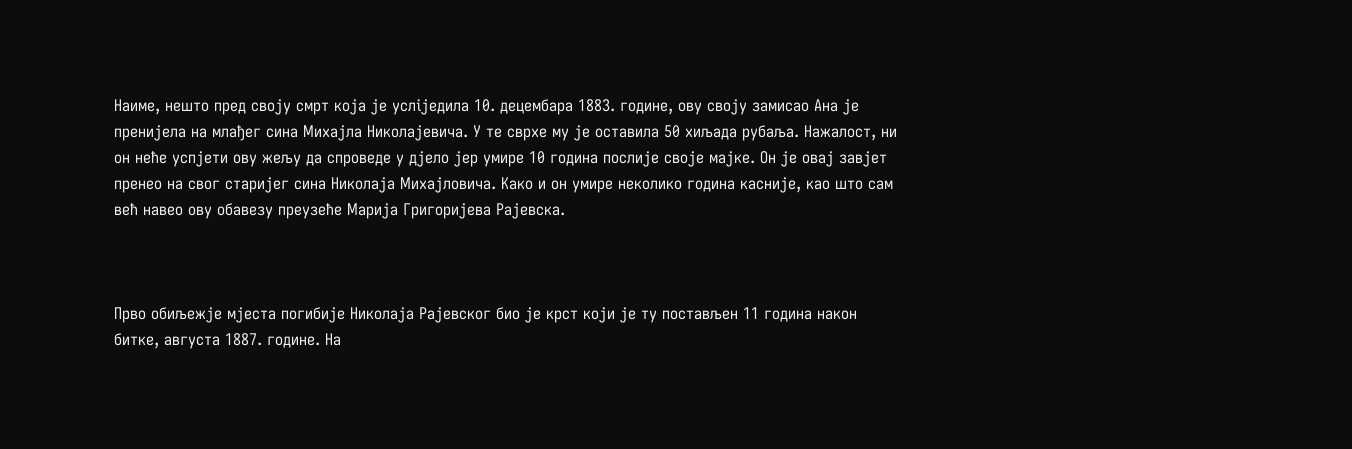Наиме, нешто пред своју смрт која је услijедила 10. децембара 1883. године, ову своју замисао Ана је прениjела на млађег сина Михајла Николајевича. У те сврхе му је оставила 50 хиљада рубаља. Нажалост, ни он неће успjети ову жељу да спроведе у дjело јер умире 10 година послиjе своје мајке. Он је овај завjет пренео на свог старијег сина Николаја Михајловича. Како и он умире неколико година касније, као што сам већ навео ову обавезу преузеће Марија Григоријева Рајевска.



Прво обиљежје мјеста погибије Николаја Рајевског био је крст који је ту постављен 11 година након битке, августа 1887. године. На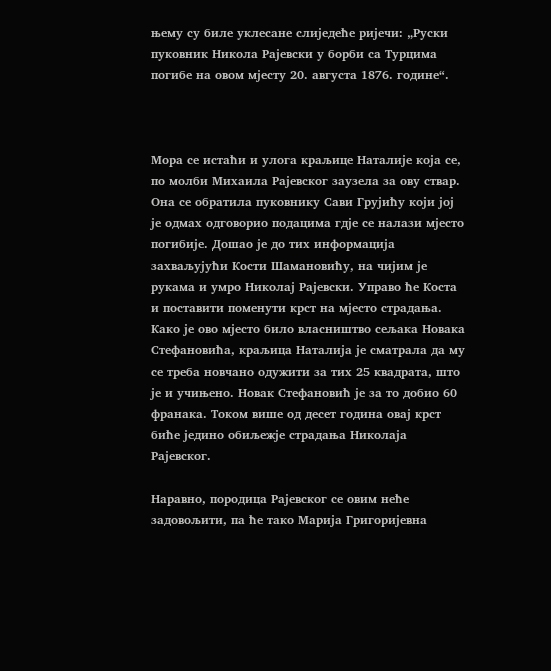њему су биле уклесане слиједеће ријечи: „Руски пуковник Никола Рајевски у борби са Турцима погибе на овом мјесту 20. августа 1876. године“.



Мора се истаћи и улога краљице Наталије која се, по молби Михаила Рајевског заузела за ову ствар. Она се обратила пуковнику Сави Грујићу који јој је одмах одговорио подацима гдје се налази мјесто погибије. Дошао је до тих информација захваљујући Кости Шамановићу, на чијим је рукама и умро Николај Рајевски. Управо ће Коста и поставити поменути крст на мјесто страдања. Како је ово мјесто било власништво сељака Новака Стефановића, краљица Наталија је сматрала да му се треба новчано одужити за тих 25 квадрата, што је и учињено. Новак Стефановић је за то добио 60 франака. Током више од десет година овај крст биће једино обиљежје страдања Николаја Рајевског.

Наравно, породица Рајевског се овим неће задовољити, па ће тако Марија Григоријевна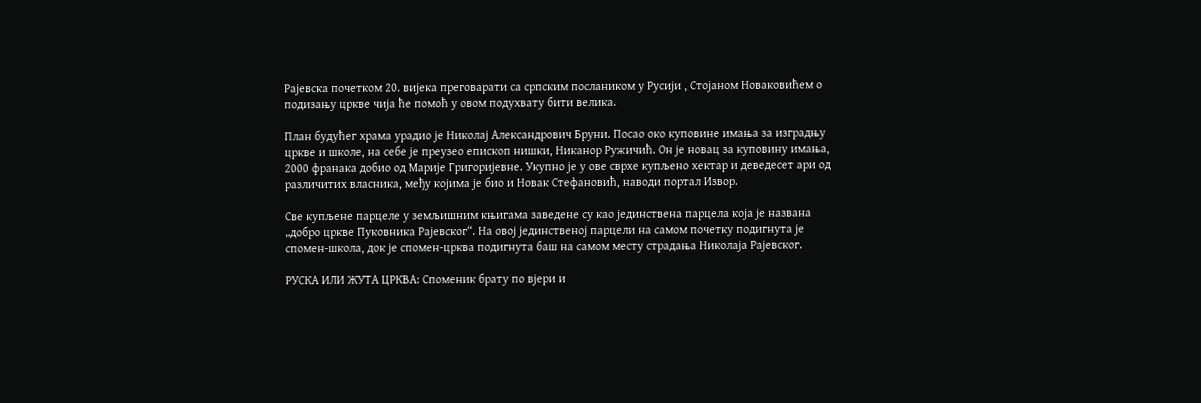Рајевска почетком 20. вијека преговарати са српским послаником у Русији , Стојаном Новаковићем о подизању цркве чија ће помоћ у овом подухвату бити велика.

План будућег храма урадио је Николај Александрович Бруни. Посао око куповине имања за изградњу цркве и школе, на себе је преузео епископ нишки, Никанор Ружичић. Он је новац за куповину имања, 2000 франака добио од Марије Григоријевне. Укупно је у ове сврхе купљено хектар и деведесет ари од различитих власника, међу којима је био и Новак Стефановић, наводи портал Извор.

Све купљене парцеле у земљишним књигама заведене су као јединствена парцела која је названа „добро цркве Пуковника Рајевског“. На овој јединственој парцели на самом почетку подигнута је спомен-школа, док је спомен-црква подигнута баш на самом месту страдања Николаја Рајевског.

РУСКА ИЛИ ЖУТА ЦРКВА: Споменик брату по вјери и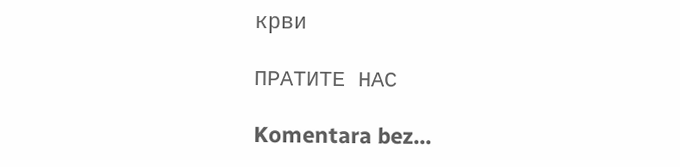крви

ПРАТИТЕ НАС

Komentara bez...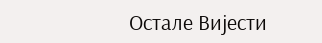Остале Вијести